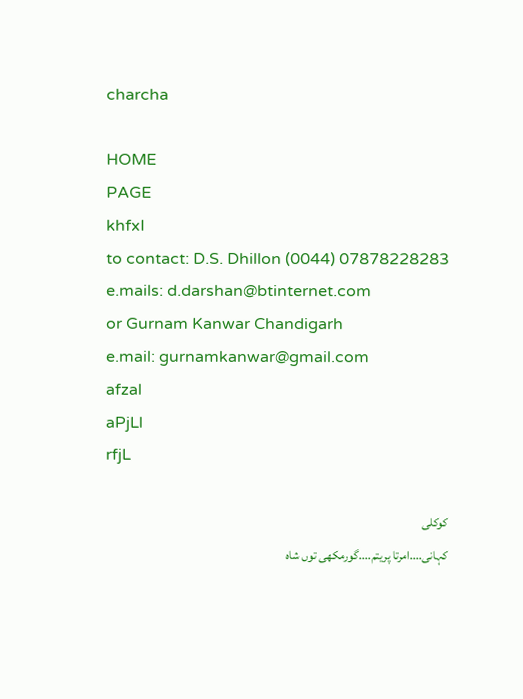charcha

HOME
PAGE
khfxI
to contact: D.S. Dhillon (0044) 07878228283
e.mails: d.darshan@btinternet.com
or Gurnam Kanwar Chandigarh
e.mail: gurnamkanwar@gmail.com
afzal
aPjLl
rfjL

کوکلی
کہانی....امرتا پریتم....گورمکھی توں شاہ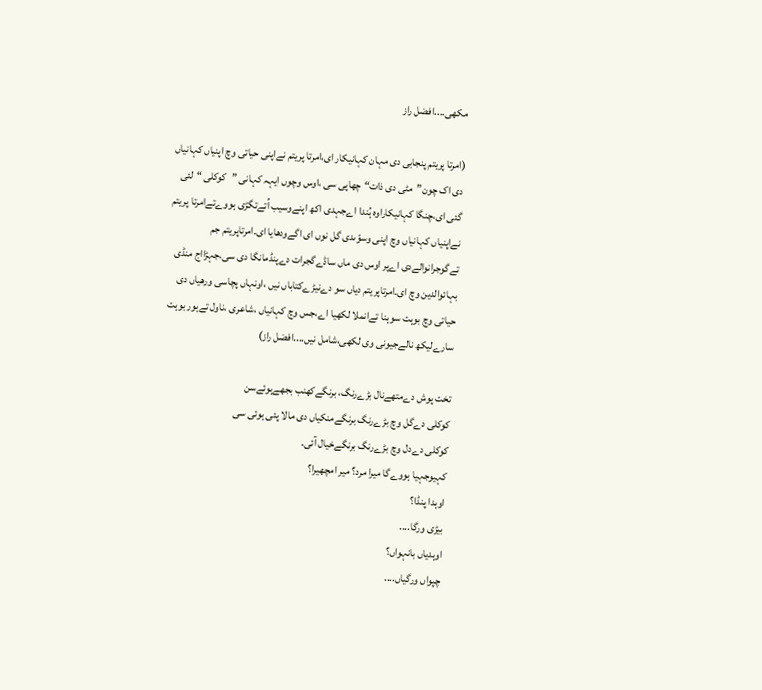مکھی....افضل راز

(امرتا پریتم پنجابی دی مہان کہانیکار ای،امرتا پریتم نےاپنی حیاتی وچ اپنیاں کہانیاں دی اک چون”مٹی دی ذات“چھاپی سی ،اوس وچوں ایہہ کہانی ”کوکلی “لئی گئی ای،چنگا کہانیکاراوہ ہُندا اےجہدی اکھ اپنےوسیب اُتےتگڑی ہووےتےامرتا پریتم نےاپنیاں کہانیاں وچ اپنی وسوّںدی گل نوں ای اگےودھایا ای۔امرتاپریتم جم تےگوجرانوالےدی اےپر اوس دی ماں ساڈےگجرات دےپنڈمانگا دی سی،جہڑااج منڈی بہائوالدین وچ ای۔امرتاپریتم دیاں سو دےنیڑےکتاباں نیں ،اونہاں پچاسی ورھیاں دی حیاتی وچ بوہت سوہنا تےانملا لکھیا اے،جس وچ کہانیاں ،شاعری ،ناول تےہور بوہت سارےلیکھ نالےجیونی وی لکھی،شامل نیں....افضل راز)

تخت پوش دےمتھےنال بڑےرنگ، برنگےکھنب بجھےہوئےسن
کوکلی دےگل وچ بڑےرنگ برنگےمنکیاں دی مالا پئی ہوئی سی
کوکلی دےدل وچ بڑےرنگ برنگےخیال آئی۔
کہیوجہیا ہووےگا میرا مرد؟ میر امچھیرا؟
اوہدا پنڈا؟
بیڑی ورگا....
اوہدیاں بانہواں؟
چپواں ورگیاں....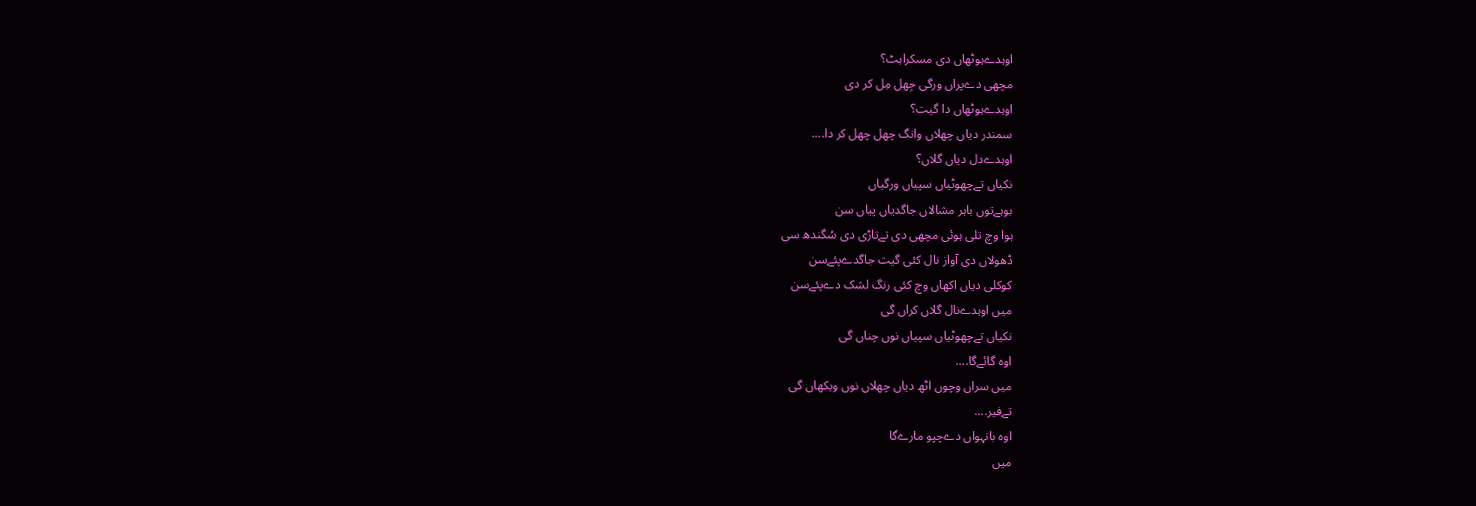اوہدےہوٹھاں دی مسکراہٹ؟
مچھی دےپراں ورگی جِھل مِل کر دی
اوہدےہوٹھاں دا گیت؟
سمندر دیاں چھلاں وانگ چھل چھل کر دا....
اوہدےدل دیاں گلاں؟
نکیاں تےچھوٹیاں سپیاں ورگیاں
بوہےتوں باہر مشالاں جاگدیاں پیاں سن
ہوا وچ تلی ہوئی مچھی دی تےتاڑی دی سُگندھ سی
ڈھولاں دی آواز نال کئی گیت جاگدےپئےسن
کوکلی دیاں اکھاں وچ کئی رنگ لشک دےپئےسن
میں اوہدےنال گلاں کراں گی
نکیاں تےچھوٹیاں سپیاں نوں چناں گی
اوہ گائےگا....
میں سراں وچوں اٹھ دیاں چھلاں نوں ویکھاں گی
تےفیر....
اوہ بانہواں دےچپو مارےگا
میں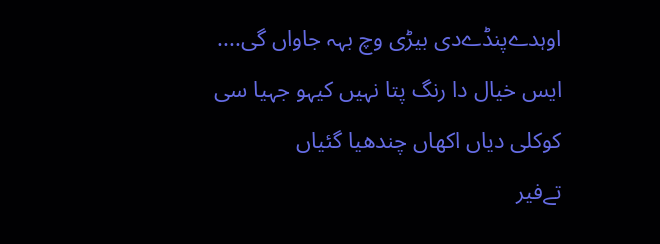اوہدےپنڈےدی بیڑی وچ بہہ جاواں گی....
ایس خیال دا رنگ پتا نہیں کیہو جہیا سی
کوکلی دیاں اکھاں چندھیا گئیاں
تےفیر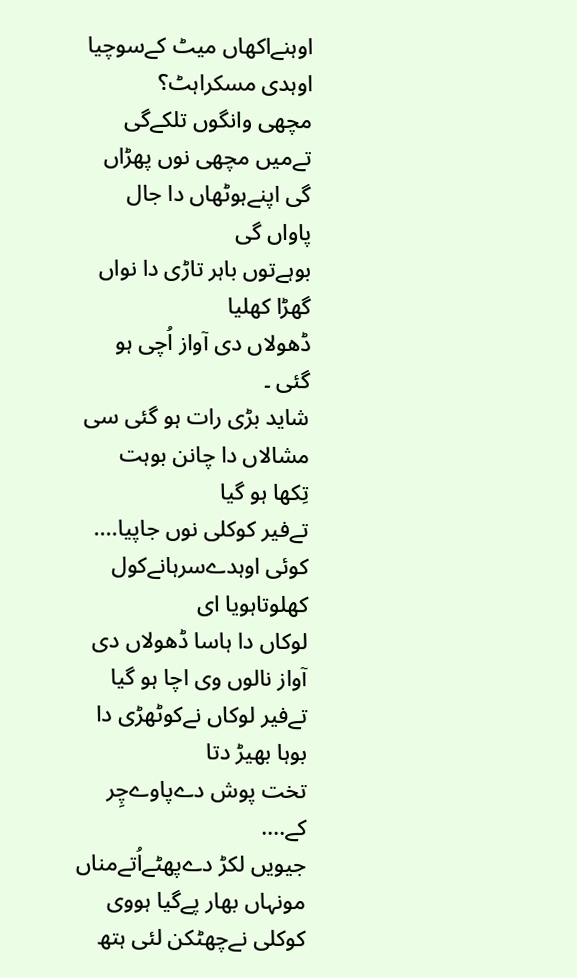اوہنےاکھاں میٹ کےسوچیا
اوہدی مسکراہٹ؟
مچھی وانگوں تلکےگی
تےمیں مچھی نوں پھڑاں گی اپنےہوٹھاں دا جال پاواں گی
بوہےتوں باہر تاڑی دا نواں گھڑا کھلیا
ڈھولاں دی آواز اُچی ہو گئی ۔
شاید بڑی رات ہو گئی سی
مشالاں دا چانن بوہت تِکھا ہو گیا
تےفیر کوکلی نوں جاپیا....
کوئی اوہدےسرہانےکول کھلوتاہویا ای
لوکاں دا ہاسا ڈھولاں دی آواز نالوں وی اچا ہو گیا
تےفیر لوکاں نےکوٹھڑی دا بوہا بھیڑ دتا
تخت پوش دےپاوےچِر کے....
جیویں لکڑ دےپھٹےاُتےمناں مونہاں بھار پےگیا ہووی
کوکلی نےچھٹکن لئی ہتھ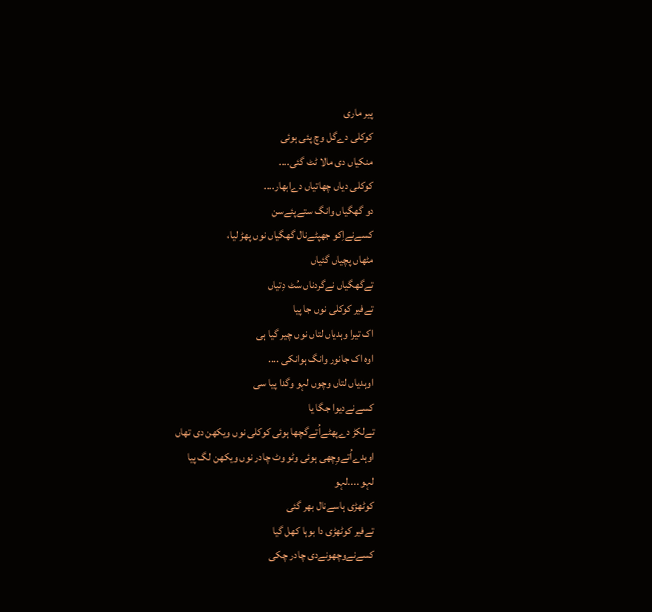پیر ماری
کوکلی دےگل وچ پئی ہوئی
منکیاں دی مالا ٹٹ گئی....
کوکلی دیاں چھاتیاں دےابھار....
دو گھگیاں وانگ ستےپئےسن
کسےنےاِکو جھپٹےنال گھگیاں نوں پھڑ لیا،
مٹھاں پچیاں گئیاں
تےگھگیاں نےگردناں سُٹ دِتیاں
تےفیر کوکلی نوں جا پیا
اک تیرا وہدیاں لتاں نوں چیر گیا ہی
اوہ اک جانور وانگ ہوانکی ....
اوہدیاں لتاں وچوں لہو وگدا پیا سی
کسےنےدیوا جگا یا
تےلکڑ دےپھٹےاُتےگچھا ہوئی کوکلی نوں ویکھن دی تھاں
اوہدےاُتےوِچھی ہوئی وٹو وٹ چادر نوں ویکھن لگ پیا
لہو ....لہو
کوٹھڑی ہاسےنال بھر گئی
تےفیر کوٹھڑی دا بوہا کھل گیا
کسےنےوچھونےدی چادر چکی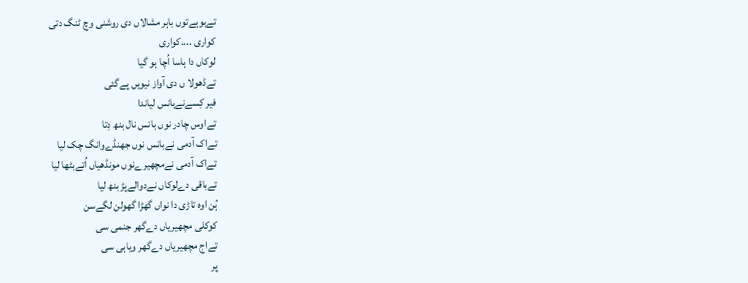تےبوہےتوں باہر مشالاں دی روشنی وچ ٹنگ دتی
کواری ....کواری
لوکاں دا ہاسا اُچا ہو گیا
تےڈھولا ں دی آواز نیویں پےگئی
فیر کِسےنےبانس لیاندا
تےاوس چادر نوں بانس نال بنھ دِتا
تےاک آدمی نےبانس نوں جھنڈےوانگ چک لیا
تےاک آدمی نےمچھیرےنوں مونڈھیاں اُتےبٹھا لیا
تےباقی دےلوکاں نےدوالےپڑ بنھ لیا
ہُن اوہ تاڑی دا نواں گھڑا گھولن لگےسن
کوکلی مچھیریاں دےگھر جنمی سی
تےاج مچھیریاں دےگھر ویاہی سی
پر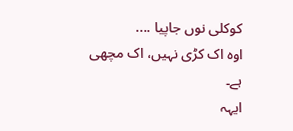کوکلی نوں جاپیا ....
اوہ اک کڑی نہیں، اک مچھی ہے۔
ایہہ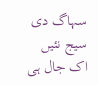سہاگ دی سیج نئیں اک جال ہی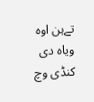تےہن اوہ ویاہ دی کنڈی وچ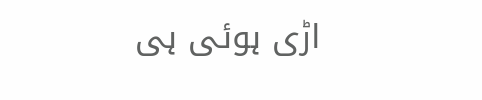اڑی ہوئی ہی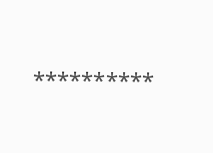٭٭٭٭٭٭٭٭٭٭